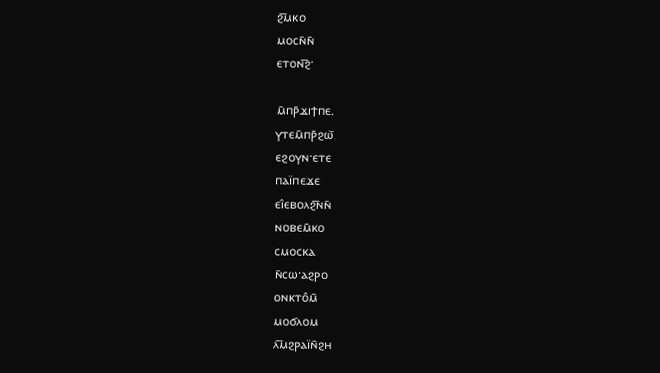ϩ︤ⲙ︥ⲕⲟ
ⲙⲟⲥⲛ̄ⲛ̄
ⲉⲧⲟⲛ︤ϩ︥·

ⲙ̄ⲡⲣ̄ϫⲓϯⲡⲉ.
ⲩⲧⲉⲙ̄ⲡⲣ̄ϩⲱ⳯
ⲉϩⲟⲩⲛ·ⲉⲧⲉ
ⲡⲁⲓ̈ⲡⲉϫⲉ
ⲉⲓ̂ⲉⲃⲟⲗϩ︤ⲛ︥ⲛ̄
ⲛⲟⲃⲉⲙ̄ⲕⲟ
ⲥⲙⲟⲥⲕⲁ
ⲛ̄ⲥⲱ·ⲁϩⲣⲟ
ⲟⲛⲕⲧⲟ̂ⲙ̄
ⲙⲟϭⲗⲟⲙ
ⲗ︤ⲙ︥ϩⲣⲁⲓ̈ⲛ̄ϩⲏ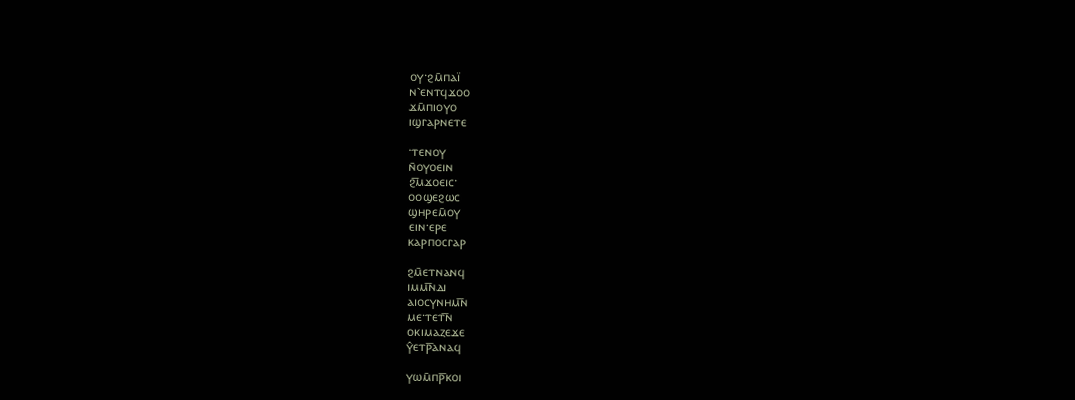ⲟⲩ·ϩⲙ̄ⲡⲁⲓ̈
ⲛ⳿ⲉⲛⲧϥϫⲟⲟ
ϫⲙ̄ⲡⲓⲟⲩⲟ
ⲓϣⲅⲁⲣⲛⲉⲧⲉ

·ⲧⲉⲛⲟⲩ
ⲛ̄ⲟⲩⲟⲉⲓⲛ
ϩ︤ⲙ︥ϫⲟⲉⲓⲥ·
ⲟⲟϣⲉϩⲱⲥ
ϣⲏⲣⲉⲙ̄ⲟⲩ
ⲉⲓⲛ·ⲉⲣⲉ
ⲕⲁⲣⲡⲟⲥⲅⲁⲣ

ϩⲙ̄ⲉⲧⲛⲁⲛϥ
ⲓⲙⲙ︤ⲛ︥ⲇⲓ
ⲁⲓⲟⲥⲩⲛⲏⲙ︤ⲛ︥
ⲙⲉ·ⲧⲉⲧ︤ⲛ︥
ⲟⲕⲓⲙⲁⲍⲉϫⲉ
ⲩ̂ⲉⲧⲣ︦ⲁⲛⲁϥ

ⲩⲱⲙ̄ⲡⲣ︦ⲕⲟⲓ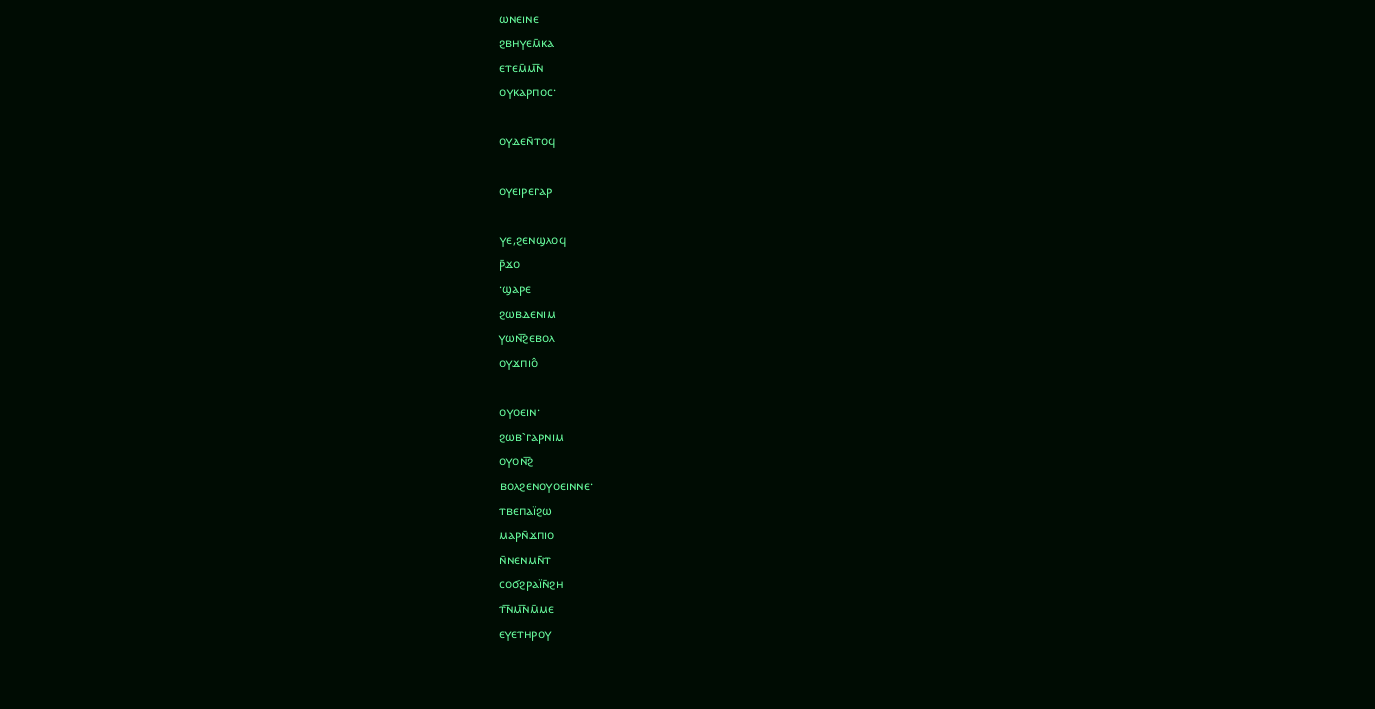ⲱⲛⲉⲓⲛⲉ
ϩⲃⲏⲩⲉⲙ̄ⲕⲁ
ⲉⲧⲉⲙ̄ⲙ︤ⲛ︥
ⲟⲩⲕⲁⲣⲡⲟⲥ·

ⲟⲩⲇⲉⲛ̄ⲧⲟϥ

ⲟⲩⲉⲓⲣⲉⲅⲁⲣ

ⲩⲉ,ϩⲉⲛϣⲗⲟϥ
ⲣ̄ϫⲟ
·ϣⲁⲣⲉ
ϩⲱⲃⲇⲉⲛⲓⲙ
ⲩⲱⲛ︤ϩ︥ⲉⲃⲟⲗ
ⲟⲩϫⲡⲓⲟ̂

ⲟⲩⲟⲉⲓⲛ·
ϩⲱⲃ⳿ⲅⲁⲣⲛⲓⲙ
ⲟⲩⲟⲛ︤ϩ︥
ⲃⲟⲗϩⲉⲛⲟⲩⲟⲉⲓⲛⲛⲉ·
ⲧⲃⲉⲡⲁⲓ̈ϩⲱ
ⲙⲁⲣⲛ̄ϫⲡⲓⲟ
ⲛ̄ⲛⲉⲛⲙⲛ̄ⲧ
ⲥⲟϭϩⲣⲁⲓ̈ⲛ̄ϩⲏ
ⲧ︤ⲛ︥ⲙ︤ⲛ︥ⲙ̄ⲙⲉ
ⲉⲩⲉⲧⲏⲣⲟⲩ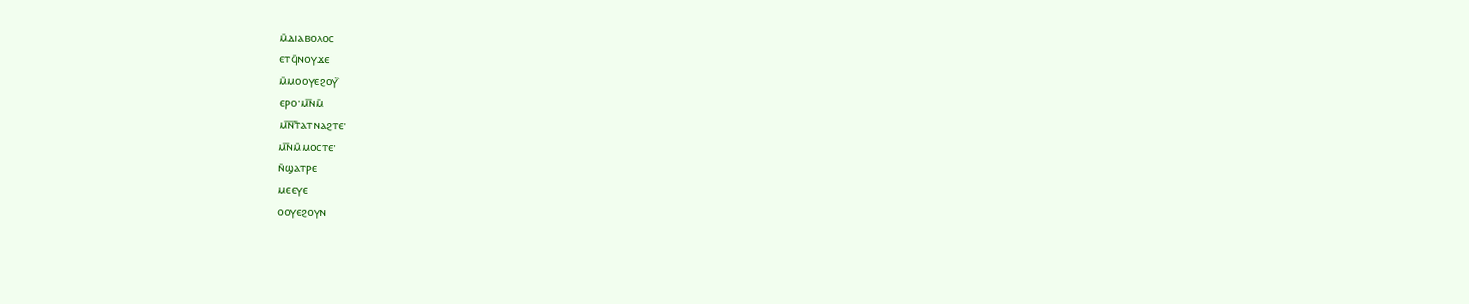ⲙ̄ⲇⲓⲁⲃⲟⲗⲟⲥ
ⲉⲧϥ̄ⲛⲟⲩϫⲉ
ⲙ̄ⲙⲟⲟⲩⲉϩⲟⲩ⳯
ⲉⲣⲟ·ⲙ︤ⲛ︥ⲙ̄
ⲙ︤ⲛ︦ⲧ︥ⲁⲧⲛⲁϩⲧⲉ·
ⲙ︤ⲛ︥ⲙ̄ⲙⲟⲥⲧⲉ·
ⲛ̄ϣⲁⲧⲣⲉ
ⲙⲉⲉⲩⲉ
ⲟⲟⲩⲉϩⲟⲩⲛ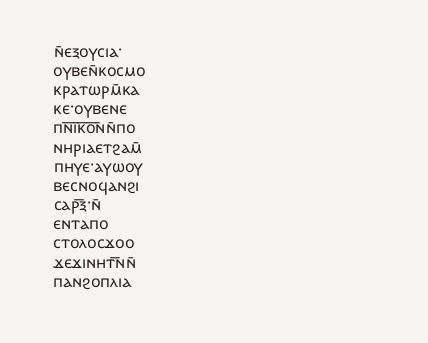ⲛ̄ⲉⲝⲟⲩⲥⲓⲁ·
ⲟⲩⲃⲉⲛ̄ⲕⲟⲥⲙⲟ
ⲕⲣⲁⲧⲱⲣⲙ̄ⲕⲁ
ⲕⲉ·ⲟⲩⲃⲉⲛⲉ
ⲡⲛ︦ⲓ︦ⲕ︦ⲟ︦ⲛ︥ⲛ̄ⲡⲟ
ⲛⲏⲣⲓⲁⲉⲧϩⲁⲙ̄
ⲡⲏⲩⲉ·ⲁⲩⲱⲟⲩ
ⲃⲉⲥⲛⲟϥⲁⲛϩⲓ
ⲥⲁⲣ︤ⲝ︥·ⲛ̄
ⲉⲛⲧⲁⲡⲟ
ⲥⲧⲟⲗⲟⲥϫⲟⲟ
ϫⲉϫⲓⲛⲏⲧ︤ⲛ︥ⲛ̄
ⲡⲁⲛϩⲟⲡⲗⲓⲁ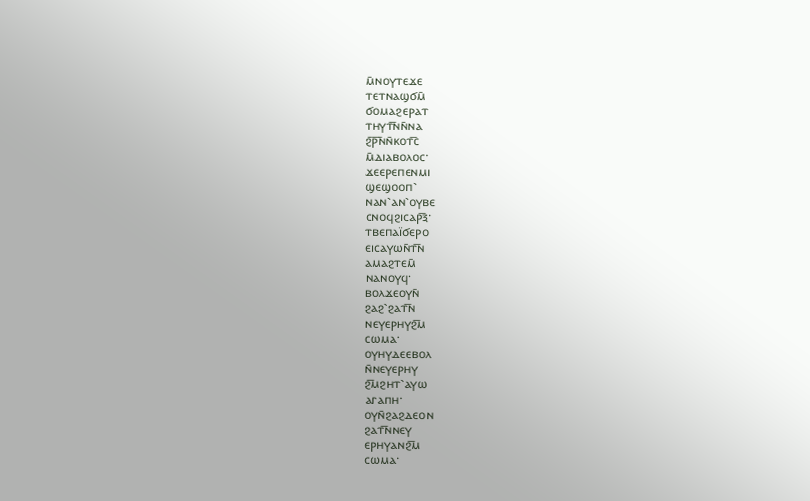ⲙ̄ⲛⲟⲩⲧⲉϫⲉ
ⲧⲉⲧⲛⲁϣϭⲙ̄
ϭⲟⲙⲁϩⲉⲣⲁⲧ
ⲧⲏⲩⲧ︤ⲛ︥ⲛ̄ⲛⲁ
ϩ︤ⲣ︦ⲛ︥ⲛ̄ⲕⲟⲧ︤ⲥ︥
ⲙ̄ⲇⲓⲁⲃⲟⲗⲟⲥ·
ϫⲉⲉⲣⲉⲡⲉⲛⲙⲓ
ϣⲉϣⲟⲟⲡ⳿
ⲛⲁⲛ⳿ⲁⲛ⳿ⲟⲩⲃⲉ
ⲥⲛⲟϥϩⲓⲥⲁⲣ︤ⲝ︥·
ⲧⲃⲉⲡⲁⲓ̈ϭⲉⲣⲟ
ⲉⲓⲥⲁⲩⲱⲛ̄ⲧ︤ⲛ︥
ⲁⲙⲁϩⲧⲉⲙ̄
ⲛⲁⲛⲟⲩϥ·
ⲃⲟⲗϫⲉⲟⲩⲛ̄
ϩⲁϩ⳿ϩⲁⲧ︤ⲛ︥
ⲛⲉⲩⲉⲣⲏⲩϩ︤ⲙ︥
ⲥⲱⲙⲁ·
ⲟⲩⲏⲩⲇⲉⲉⲃⲟⲗ
ⲛ̄ⲛⲉⲩⲉⲣⲏⲩ
ϩ︤ⲙ︥ϩⲏⲧ⳿ⲁⲩⲱ
ⲁⲅⲁⲡⲏ·
ⲟⲩⲛ̄ϩⲁϩⲇⲉⲟⲛ
ϩⲁⲧ︤ⲛ︥ⲛⲉⲩ
ⲉⲣⲏⲩⲁⲛϩ︤ⲙ︥
ⲥⲱⲙⲁ·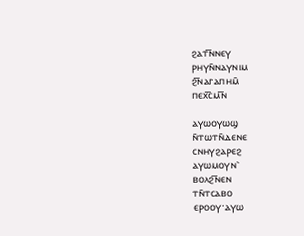ϩⲁⲧ︤ⲛ︥ⲛⲉⲩ
ⲣⲏⲩⲛ̄ⲛⲁⲩⲛⲓⲙ
ϩ︤ⲛ︥ⲁⲅⲁⲡⲏⲙ̄
ⲡⲉⲭ︤ⲥ︥ⲙ︤ⲛ︥

ⲁⲩⲱⲟⲩⲱϣ
ⲛ̄ⲧⲱⲧⲛ̄ⲇⲉⲛⲉ
ⲥⲛⲏⲩϩⲁⲣⲉϩ
ⲁⲩⲱⲙⲟⲩⲛ⳿
ⲃⲟⲗϩ︤ⲛ︥ⲉⲛ
ⲧⲛ̄ⲧⲥⲁⲃⲟ
ⲉⲣⲟⲟⲩ·ⲁⲩⲱ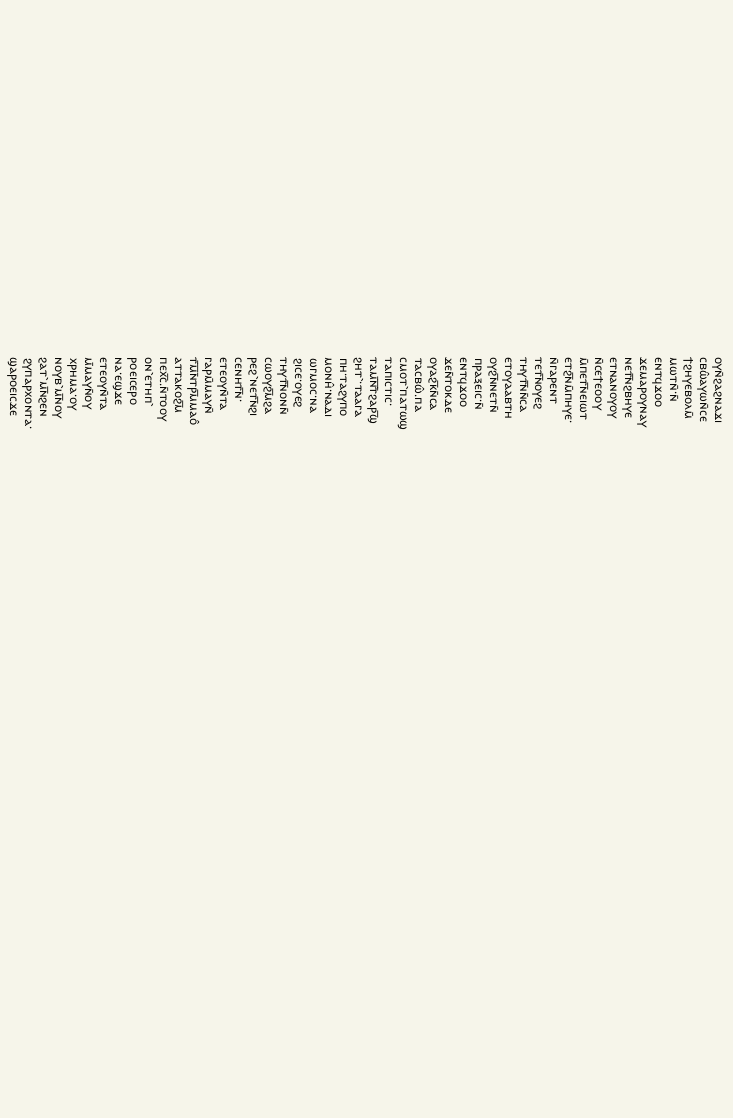ⲟⲩⲛ̄ϩⲁϩⲛⲁϫⲓ
ⲥⲃⲱ̂ⲁⲩⲱⲛ̄ⲥⲉ
ϯϩⲏⲩⲉⲃⲟⲗⲙ̄
ⲙⲱⲧⲛ̄·ⲛ̄
ⲉⲛⲧϥϫⲟⲟ
ϫⲉⲙⲁⲣⲟⲩⲛⲁⲩ
ⲛⲉⲧ︤ⲛ︥ϩⲃⲏⲩⲉ
ⲉⲧⲛⲁⲛⲟⲩⲟⲩ
ⲛ̄ⲥⲉϯⲉⲟⲟⲩ
ⲙ̄ⲡⲉⲧ︤ⲛ︥ⲉⲓⲱⲧ
ⲉⲧϩ︤ⲛ︥ⲙ̄ⲡⲏⲩⲉ·
ⲛ̄ⲅⲁⲣⲉⲛⲧ
ⲧⲉⲧ︤ⲛ︥ⲟⲩⲉϩ
ⲧⲏⲩⲧ︤ⲛ︥ⲛ̄ⲥⲁ
ⲉⲧⲟⲩⲁⲁⲃⲧⲏ
ⲟⲩϩ︤ⲛ︥ⲛⲉⲧⲛ̄
ⲡⲣⲁⲝⲉⲓⲥ·ⲛ̄
ⲉⲛⲧϥϫⲟⲟ
ϫⲉⲛ̄ⲧⲟⲕⲇⲉ
ⲟⲩⲁϩ︤ⲕ︥ⲛ̄ⲥⲁ
ⲧⲁⲥⲃⲱ̂.ⲡⲁ
ⲥⲙⲟⲧ⳿ⲡⲁⲧⲱϣ
ⲧⲁⲡⲓⲥⲧⲓⲥ·
ⲧⲁⲙ︤ⲛ︦ⲧ︥ϩⲁⲣ︤ϣ︥
ϩⲏⲧ⳿·ⲧⲁⲁⲅⲁ
ⲡⲏ·ⲧⲁϩⲩⲡⲟ
ⲙⲟⲛⲏ̂·ⲛⲁⲇⲓ
ⲱⲅⲙⲟⲥ·ⲛⲁ
ϩⲓⲥⲉ·ⲟⲩⲉϩ
ⲧⲏⲩⲧ︤ⲛ︥ⲟⲛⲛ̄
ⲥⲱⲟⲩϩ︤ⲙ︥ϩⲁ
ⲣⲉϩ⳿ⲛⲉⲧ︤ⲛ︥ϩⲓ
ⲥⲉⲛⲏⲧ︤ⲛ︥·
ⲉⲧⲉⲟⲩⲛ̄ⲧⲁ
ⲅⲁⲣⲙ̄ⲙⲁⲩⲛ̄
ⲧ︤ⲙ︦ⲛ︥ⲧⲣ︤ⲙ︥ⲙⲁⲟ̂
ⲁⲧⲧⲁⲕⲟϩ︤ⲙ︥
ⲡⲉⲭ︤ⲥ︥.ⲛ̄ⲧⲟⲟⲩ
ⲟⲛ⳿ⲉⲧⲏⲡ⳿
ⲣⲟⲉⲓⲥⲉⲣⲟ
ⲛⲁ·ⲉϣϫⲉ
ⲉⲧⲉⲟⲩⲛ̄ⲧⲁ
ⲙ︤ⲙⲁⲩⲛ̄ⲟⲩ
ⲭⲣⲏⲙⲁ·ⲟⲩ
ⲛⲟⲩⲃ⳿ⲙ︤ⲛ︥ⲟⲩ
ϩⲁⲧ⳿ⲙ︤ⲛ︥ϩⲉⲛ
ϩⲩⲡⲁⲣⲭⲟⲛⲧⲁ·
ϣⲁⲣⲟⲉⲓⲥϫⲉ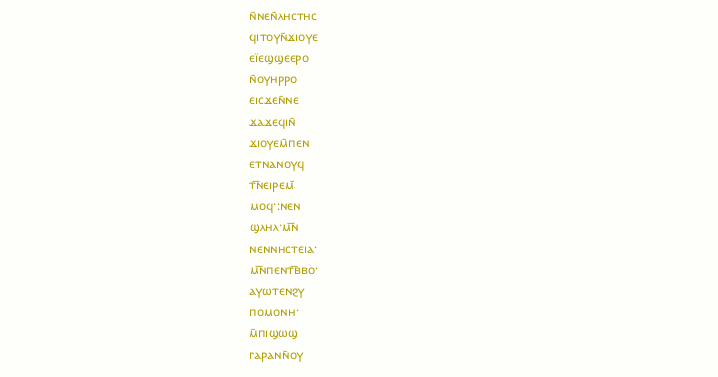ⲛ̄ⲛⲉⲛ̄ⲗⲏⲥⲧⲏⲥ
ϥⲓⲧⲟⲩⲛ̄ϫⲓⲟⲩⲉ
ⲉⲓ̈ⲉϣϣⲉⲉⲣⲟ
ⲛ̄ⲟⲩⲏⲣⲣⲟ
ⲉⲓⲥϫⲉⲛ̄ⲛⲉ
ϫⲁϫⲉϥⲓⲛ̄
ϫⲓⲟⲩⲉⲙ̄ⲡⲉⲛ
ⲉⲧⲛⲁⲛⲟⲩϥ
ⲧ︤ⲛ︥ⲉⲓⲣⲉⲙ︤
ⲙⲟϥ·:ⲛⲉⲛ
ϣⲗⲏⲗ·ⲙ︤ⲛ︥
ⲛⲉⲛⲛⲏⲥⲧⲉⲓⲁ·
ⲙ︤ⲛ︥ⲡⲉⲛⲧ︤ⲃ︥ⲃⲟ·
ⲁⲩⲱⲧⲉⲛϩⲩ
ⲡⲟⲙⲟⲛⲏ·
ⲙ̄ⲡⲓϣⲱϣ
ⲅⲁⲣⲁⲛⲛ̄ⲟⲩ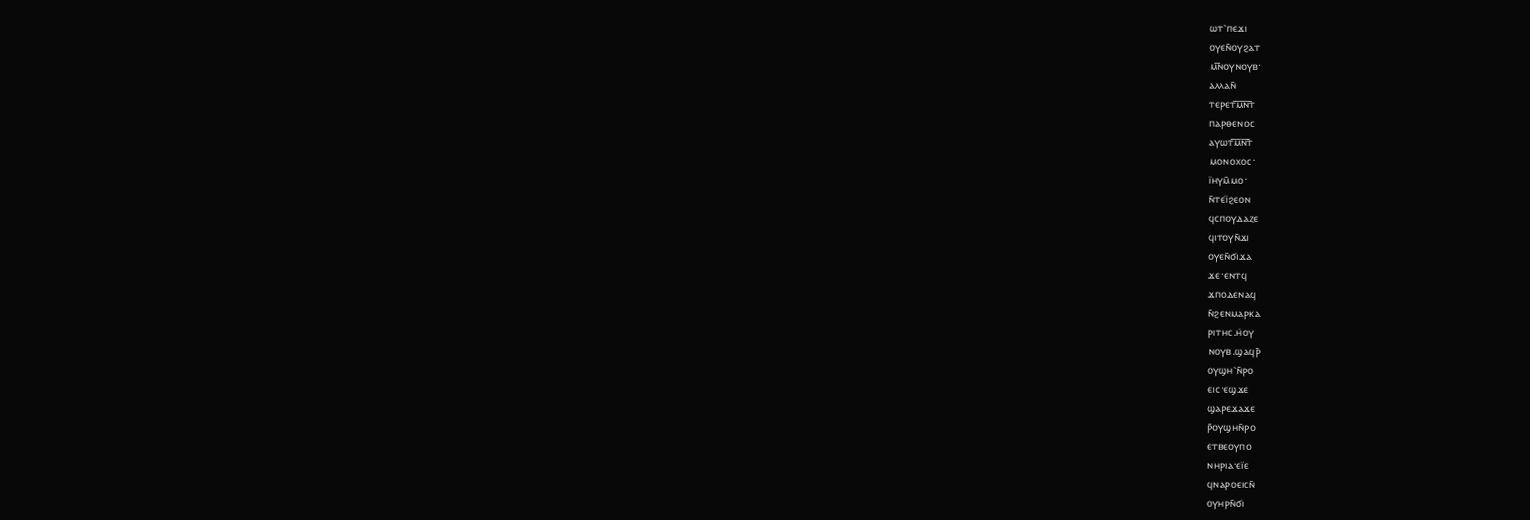ⲱⲧ⳿ⲡⲉϫⲓ
ⲟⲩⲉⲛ̄ⲟⲩϩⲁⲧ
ⲙ︤ⲛ︥ⲟⲩⲛⲟⲩⲃ·
ⲁⲗⲗⲁⲛ̄
ⲧⲉⲣⲉⲧ︤ⲙ︦ⲛ︦ⲧ︥
ⲡⲁⲣⲑⲉⲛⲟⲥ
ⲁⲩⲱⲧ︤ⲙ︦ⲛ︦ⲧ︥
ⲙⲟⲛⲟⲭⲟⲥ·
ⲓ̈ⲏⲩⲙ̄ⲙⲟ·
ⲛ̄ⲧⲉⲓ̈ϩⲉⲟⲛ
ϥⲥⲡⲟⲩⲇⲁⲍⲉ
ϥⲓⲧⲟⲩⲛ̄ϫⲓ
ⲟⲩⲉⲛ̄ϭⲓϫⲁ
ϫⲉ·ⲉⲛⲧϥ
ϫⲡⲟⲇⲉⲛⲁϥ
ⲛ̄ϩⲉⲛⲙⲁⲣⲕⲁ
ⲣⲓⲧⲏⲥ.ⲏ̇ⲟⲩ
ⲛⲟⲩⲃ.ϣⲁϥⲣ̄
ⲟⲩϣⲏ⳿ⲛ̄ⲣⲟ
ⲉⲓⲥ·ⲉϣϫⲉ
ϣⲁⲣⲉϫⲁϫⲉ
ⲣ̄ⲟⲩϣⲏⲛ̄ⲣⲟ
ⲉⲧⲃⲉⲟⲩⲡⲟ
ⲛⲏⲣⲓⲁ·ⲉⲓ̈ⲉ
ϥⲛⲁⲣⲟⲉⲓⲥⲛ̄
ⲟⲩⲏⲣⲛ̄ϭⲓ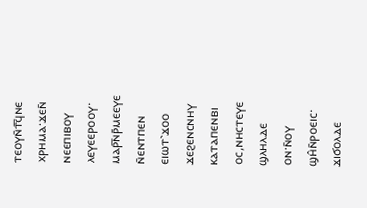ⲧⲉⲟⲩⲛ̄ⲧ︤ϥ︥ⲛⲉ
ⲭⲣⲏⲙⲁ·ϫⲉⲛ̄
ⲛⲉⲉⲡⲓⲃⲟⲩ
ⲗⲉⲩⲉⲉⲣⲟⲟⲩ·
ⲙⲁⲣ︤ⲛ︥ⲣ̄ⲙⲉⲉⲩⲉ
ⲛ̄ⲉⲛⲧⲡⲉⲛ
ⲉⲓⲱⲧ⳿ϫⲟⲟ
ϫⲉϩⲉⲛⲥⲛⲏⲩ
ⲕⲁⲧⲁⲡⲉⲛⲃⲓ
ⲟⲥ,ⲛⲏⲥⲧⲉⲩⲉ
ϣⲗⲏⲗⲇⲉ
ⲟⲛ·ⲛ̄ⲟⲩ
ϣⲏ̂ⲛ̄ⲣⲟⲉⲓⲥ·
ϫⲓϭⲟⲗⲇⲉ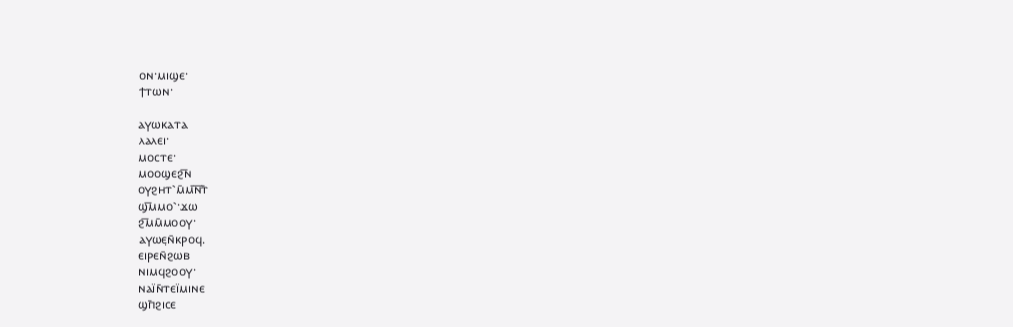ⲟⲛ·ⲙⲓϣⲉ·
ϯⲧⲱⲛ·

ⲁⲩⲱⲕⲁⲧⲁ
ⲗⲁⲗⲉⲓ·
ⲙⲟⲥⲧⲉ·
ⲙⲟⲟϣⲉϩ︤ⲛ︥
ⲟⲩϩⲏⲧ⳿ⲙ̄ⲙ︤ⲛ︦ⲧ︥
ϣ︤ⲙ︥ⲙⲟ⳿·ϫⲱ
ϩ︤ⲙ︥ⲙ̄ⲙⲟⲟⲩ·
ⲁⲩⲱⲉ̣ⲛ̄ⲕⲣⲟϥ.
ⲉⲓⲣⲉⲛ̄ϩⲱⲃ
ⲛⲓⲙϥϩⲟⲟⲩ·
ⲛⲁⲓ̈ⲛ̄ⲧⲉⲓ̈ⲙⲓⲛⲉ
ϣⲡ︥ϩⲓⲥⲉ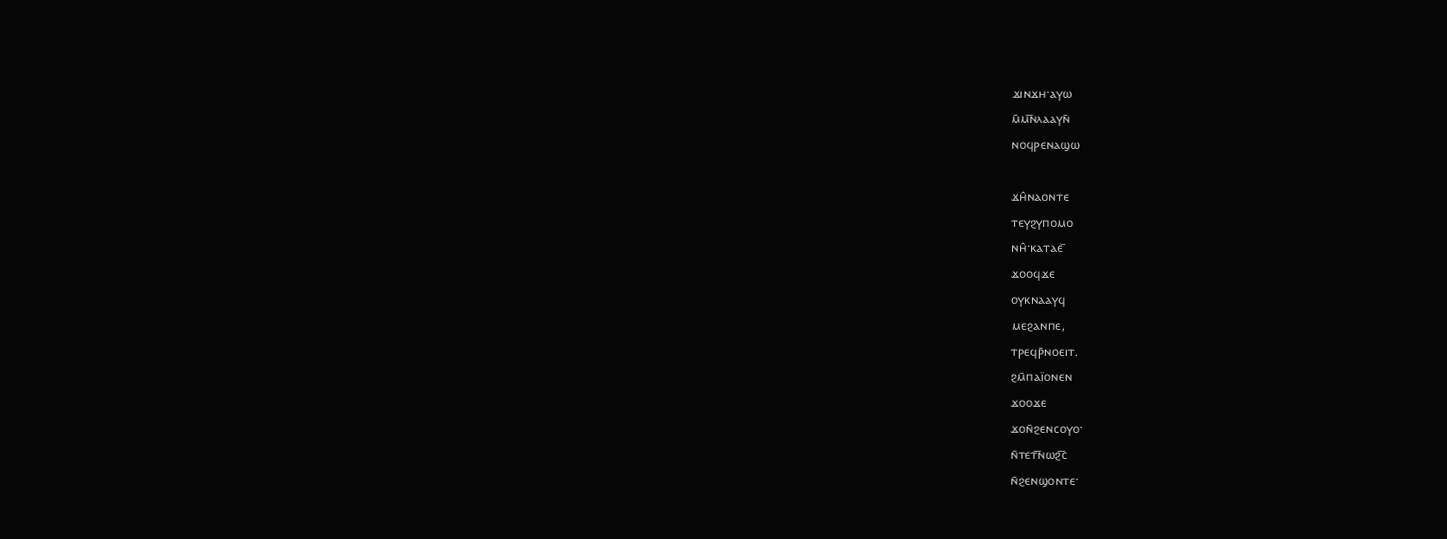ϫⲓⲛϫⲏ·ⲁⲩⲱ
ⲙ̄ⲙ︤ⲛ︥ⲗⲁⲁⲩⲛ̄
ⲛⲟϥⲣⲉⲛⲁϣⲱ

ϫⲏ̂ⲛⲁⲟⲛⲧⲉ
ⲧⲉⲩϩⲩⲡⲟⲙⲟ
ⲛⲏ̂·ⲕⲁⲧⲁⲉ⳯
ϫⲟⲟϥϫⲉ
ⲟⲩⲕⲛⲁⲁⲩϥ
ⲙⲉϩⲁⲛⲡⲉ,
ⲧⲣⲉϥⲣ̄ⲛⲟⲉⲓⲧ.
ϩⲙ̄ⲡⲁⲓ̈ⲟⲛⲉⲛ
ϫⲟⲟϫⲉ
ϫⲟⲛ̄ϩⲉⲛⲥⲟⲩⲟ·
ⲛ̄ⲧⲉⲧ︤ⲛ︥ⲱϩ︤ⲥ︥
ⲛ̄ϩⲉⲛϣⲟⲛⲧⲉ·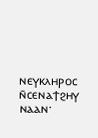ⲛⲉⲩⲕⲗⲏⲣⲟⲥ
ⲛ̄ⲥⲉⲛⲁϯϩⲏⲩ
ⲛⲁⲁⲛ·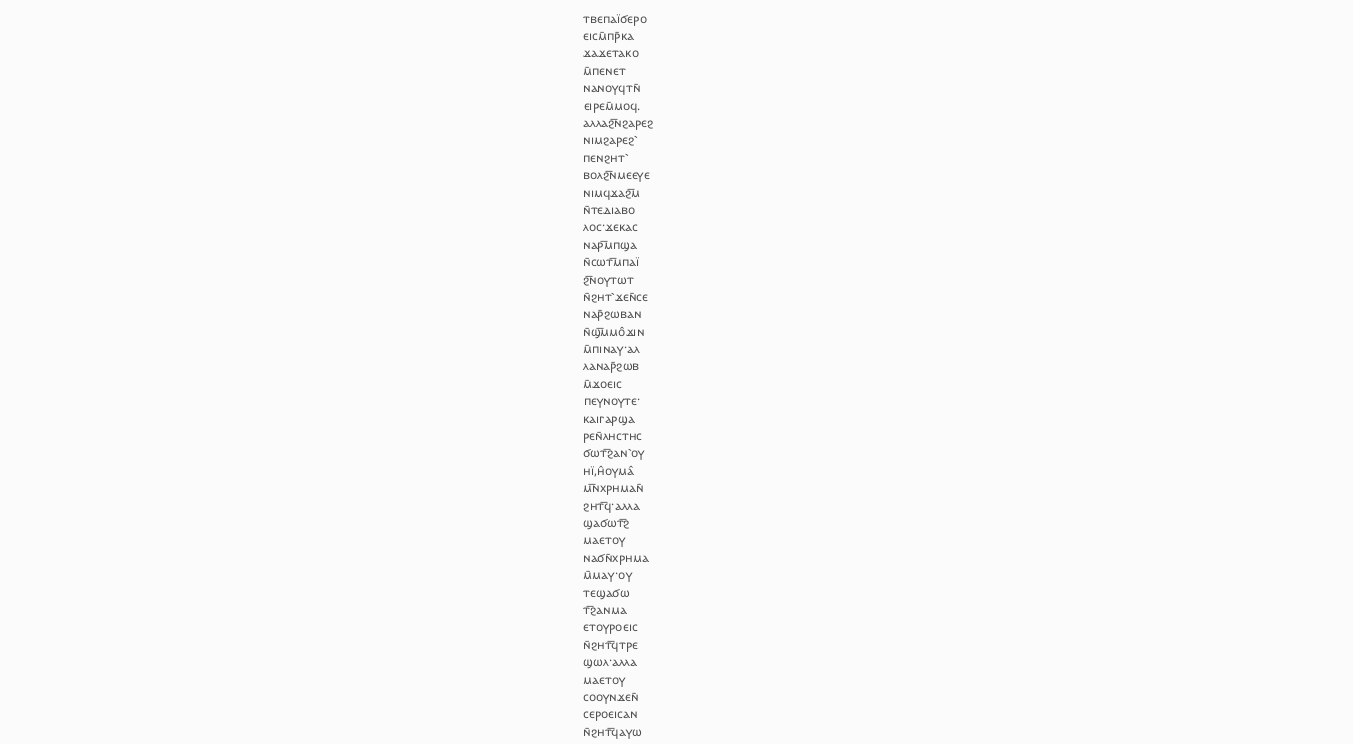ⲧⲃⲉⲡⲁⲓ̈ϭⲉⲣⲟ
ⲉⲓⲥⲙ̄ⲡⲣ̄ⲕⲁ
ϫⲁϫⲉⲧⲁⲕⲟ
ⲙ̄ⲡⲉⲛⲉⲧ
ⲛⲁⲛⲟⲩϥⲧⲛ̄
ⲉⲓⲣⲉⲙ̄ⲙⲟϥ.
ⲁⲗⲗⲁϩ︤ⲛ︥ϩⲁⲣⲉϩ
ⲛⲓⲙϩⲁⲣⲉϩ⳿
ⲡⲉⲛϩⲏⲧ⳿
ⲃⲟⲗϩ︤ⲛ︥ⲙⲉⲉⲩⲉ
ⲛⲓⲙϥϫⲁϩ︤ⲙ︥
ⲛ̄ⲧⲉⲇⲓⲁⲃⲟ
ⲗⲟⲥ·ϫⲉⲕⲁⲥ
ⲛⲁⲣ︤ⲙ︥ⲡϣⲁ
ⲛ̄ⲥⲱⲧ︤ⲙ︥ⲡⲁⲓ̈
ϩ︤ⲛ︥ⲟⲩⲧⲱⲧ
ⲛ̄ϩⲏⲧ⳿ϫⲉⲛ̄ⲥⲉ
ⲛⲁⲣ̄ϩⲱⲃⲁⲛ
ⲛ̄ϣ︤ⲙ︥ⲙⲟ̂ϫⲓⲛ
ⲙ̄ⲡⲓⲛⲁⲩ·ⲁⲗ
ⲗⲁⲛⲁⲣ̄ϩⲱⲃ
ⲙ̄ϫⲟⲉⲓⲥ
ⲡⲉⲩⲛⲟⲩⲧⲉ·
ⲕⲁⲓⲅⲁⲣϣⲁ
ⲣⲉⲛ̄ⲗⲏⲥⲧⲏⲥ
ϭⲱⲧ︤ϩ︥ⲁⲛ⳿ⲟⲩ
ⲏⲓ̈,ⲏ̂ⲟⲩⲙⲁ̂
ⲙ︤ⲛ︥ⲭⲣⲏⲙⲁⲛ̄
ϩⲏⲧ︤ϥ︥·ⲁⲗⲗⲁ
ϣⲁϭⲱⲧ︤ϩ︥
ⲙⲁⲉⲧⲟⲩ
ⲛⲁϭⲛ̄ⲭⲣⲏⲙⲁ
ⲙ̄ⲙⲁⲩ·ⲟⲩ
ⲧⲉϣⲁϭⲱ
ⲧ︤ϩ︥ⲁⲛⲙⲁ
ⲉⲧⲟⲩⲣⲟⲉⲓⲥ
ⲛ̄ϩⲏⲧ︤ϥ︥ⲧⲣⲉ
ϣⲱⲗ·ⲁⲗⲗⲁ
ⲙⲁⲉⲧⲟⲩ
ⲥⲟⲟⲩⲛϫⲉⲛ̄
ⲥⲉⲣⲟⲉⲓⲥⲁⲛ
ⲛ̄ϩⲏⲧ︤ϥ︥ⲁⲩⲱ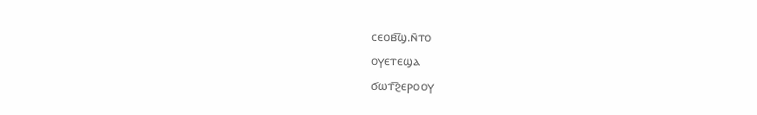ⲥⲉⲟⲃ︤ϣ︥.ⲛ̄ⲧⲟ
ⲟⲩⲉⲧⲉϣⲁ
ϭⲱⲧ︤ϩ︥ⲉⲣⲟⲟⲩ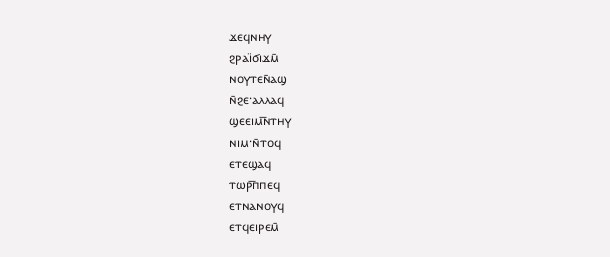ϫⲉϥⲛⲏⲩ
ϩⲣⲁⲓ̈ϭⲓϫⲙ̄
ⲛⲟⲩⲧⲉⲛ̄ⲁϣ
ⲛ̄ϩⲉ·ⲁⲗⲗⲁϥ
ϣⲉⲉⲓⲙ︤ⲛ︥ⲧⲏⲩ
ⲛⲓⲙ·ⲛ̄ⲧⲟϥ
ⲉⲧⲉϣⲁϥ
ⲧⲱⲣ︤ⲡ︥ⲡⲉϥ
ⲉⲧⲛⲁⲛⲟⲩϥ
ⲉⲧϥⲉⲓⲣⲉⲙ̄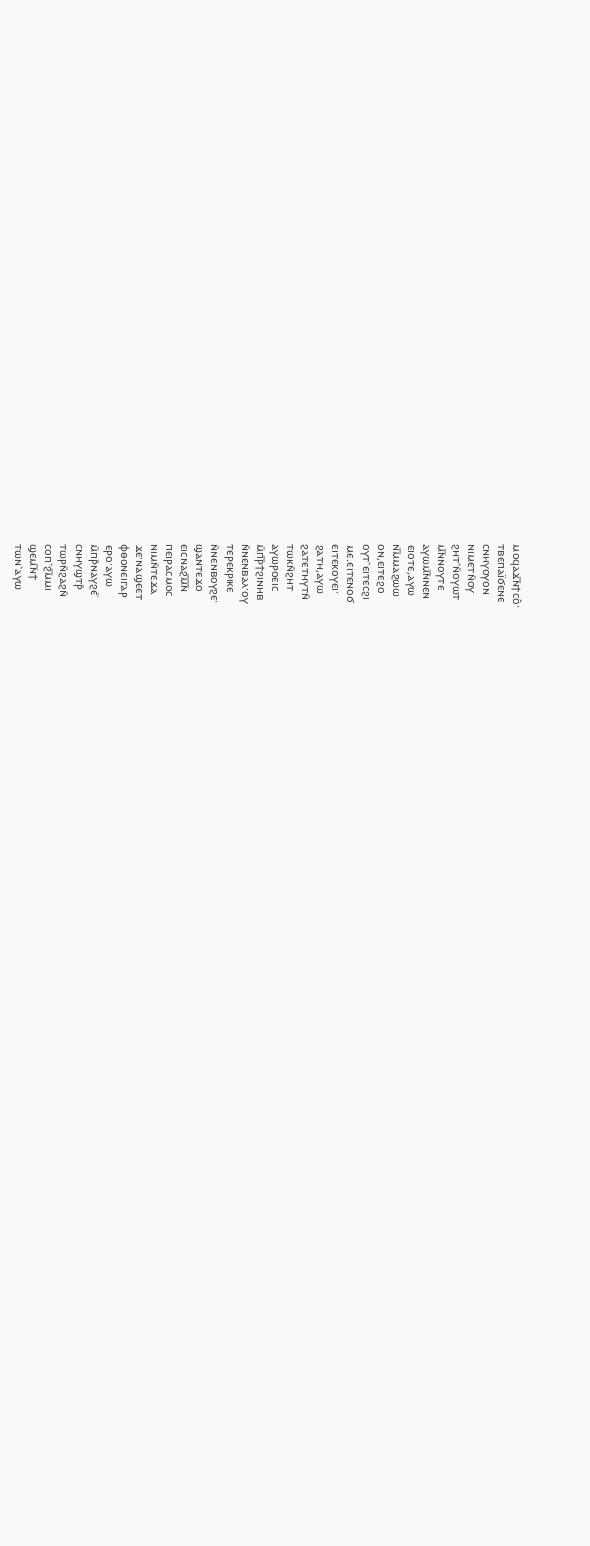ⲙⲟϥⲁϫ︤ⲛ︥ϯⲥⲟ̂·
ⲧⲃⲉⲡⲁⲓ̈ϭⲉⲛⲉ
ⲥⲛⲏⲩⲟⲩⲟⲛ
ⲛⲓⲙⲉⲧⲛ̄ⲟⲩ
ϩⲏⲧ⳿ⲛ̄ⲟⲩⲱⲧ
ⲙ︤ⲛ︥ⲛⲟⲩⲧⲉ
ⲁⲩⲱⲙ︤ⲛ︥ⲛⲉⲛ
ⲉⲓⲟⲧⲉ,ⲁⲩⲱ
ⲛ︤ⲙ︥ⲙⲁϩⲱⲱ
ⲟⲛ,ⲉⲓⲧⲉϩⲟ
ⲟⲩⲧ⳿ⲉⲓⲧⲉⲥϩⲓ
ⲙⲉ.ⲉⲓⲧⲉⲛⲟϭ
ⲉⲓⲧⲉⲕⲟⲩⲉⲓ·
ϩⲁⲧⲏ,ⲁⲩⲱ
ϩⲁⲧⲉⲧⲏⲩⲧⲛ̄
ⲧⲱⲕⲛ̄ϩⲏⲧ
ⲁⲩⲱⲣⲟⲉⲓⲥ
ⲙ̄ⲡ︤ⲣ︥ϯϩⲓⲛⲏⲃ
ⲛ̄ⲛⲉⲛⲃⲁⲗ·ⲟⲩ
ⲧⲉⲣⲉⲕⲣⲓⲕⲉ
ⲛ̄ⲛⲉⲛⲃⲟⲩϩⲉ·
ϣⲁⲛⲧⲉϫⲟ
ⲉⲓⲥⲛⲁϩ︤ⲙ︦ⲛ︥
ⲡⲉⲓⲣⲁⲥⲙⲟⲥ
ⲛⲓⲙⲛ̄ⲧⲉϫⲁ
ϫⲉ·ⲛⲁϣⲉⲉⲧ
ⲫⲑⲟⲛⲉⲓⲅⲁⲣ
ⲉⲣⲟ·ⲁⲩⲱ
ⲙ̄ⲡⲣ̄ⲛⲁⲩϩⲉ⳯
ⲥⲛⲏⲩϣⲧⲣ̄
ⲧⲱⲣⲛ̄ϩⲁϩⲛ̄
ⲥⲟⲡ⳿ϩ︤ⲙ︥ⲙⲓ
ϣⲉⲙ︤ⲛ︥ϯ
ⲧⲱⲛ⳿ⲁⲩⲱ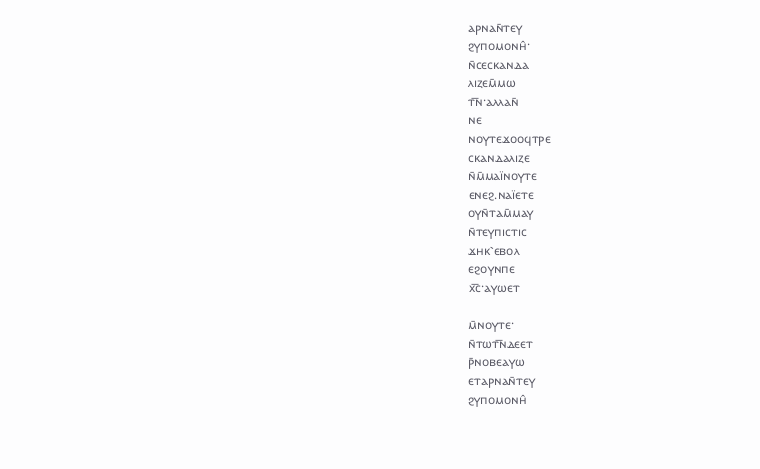ⲁⲣⲛⲁⲛ̄ⲧⲉⲩ
ϩⲩⲡⲟⲙⲟⲛⲏ̂·
ⲛ̄ⲥⲉⲥⲕⲁⲛⲇⲁ
ⲗⲓⲍⲉⲙ̄ⲙⲱ
ⲧ︤ⲛ︥·ⲁⲗⲗⲁⲛ̄
ⲛⲉ
ⲛⲟⲩⲧⲉϫⲟⲟϥⲧⲣⲉ
ⲥⲕⲁⲛⲇⲁⲗⲓⲍⲉ
ⲛ̄ⲙ̄ⲙⲁⲓ̈ⲛⲟⲩⲧⲉ
ⲉⲛⲉϩ.ⲛⲁⲓ̈ⲉⲧⲉ
ⲟⲩⲛ̄ⲧⲁⲙ̄ⲙⲁⲩ
ⲛ̄ⲧⲉⲩⲡⲓⲥⲧⲓⲥ
ϫⲏⲕ⳿ⲉⲃⲟⲗ
ⲉϩⲟⲩⲛⲡⲉ
ⲭ︤ⲥ︥·ⲁⲩⲱⲉⲧ

ⲙ̄ⲛⲟⲩⲧⲉ·
ⲛ̄ⲧⲱⲧ︤ⲛ︥ⲇⲉⲉⲧ
ⲣ̄ⲛⲟⲃⲉⲁⲩⲱ
ⲉⲧⲁⲣⲛⲁⲛ̄ⲧⲉⲩ
ϩⲩⲡⲟⲙⲟⲛⲏ̂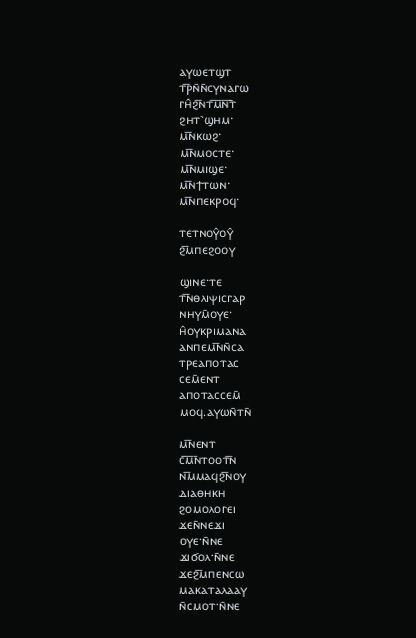ⲁⲩⲱⲉⲧϣⲧ
ⲧ︤ⲣ︥ⲛ̄ⲛ̄ⲥⲩⲛⲁⲅⲱ
ⲅⲏ̂ϩ︤ⲛ︥ⲧ︤ⲙ︦ⲛ︦ⲧ︥
ϩⲏⲧ⳿ϣⲏⲙ·
ⲙ︤ⲛ︥ⲕⲱϩ·
ⲙ︤ⲛ︥ⲙⲟⲥⲧⲉ·
ⲙ︤ⲛ︥ⲙⲓϣⲉ·
ⲙ︤ⲛ︥ϯⲧⲱⲛ·
ⲙ︤ⲛ︥ⲡⲉⲕⲣⲟϥ·

ⲧⲉⲧⲛⲟⲩ̂ⲟⲩ̂
ϩ︤ⲙ︥ⲡⲉϩⲟⲟⲩ

ϣⲓⲛⲉ·ⲧⲉ
ⲧ︤ⲛ︥ⲑⲗⲓⲯⲓⲥⲅⲁⲣ
ⲛⲏⲩⲙ̄ⲟⲩⲉ·
ⲏ̂ⲟⲩⲕⲣⲓⲙⲁⲛⲁ
ⲁⲛⲡⲉⲙ︤ⲛ︥ⲛ̄ⲥⲁ
ⲧⲣⲉⲁⲡⲟⲧⲁⲥ
ⲥⲉⲙ̄ⲉⲛⲧ
ⲁⲡⲟⲧⲁⲥⲥⲉⲙ̄
ⲙⲟϥ.ⲁⲩⲱⲛ̄ⲧⲛ̄

ⲙ︤ⲛ︥ⲉⲛⲧ
ⲥ︤ⲙ︦ⲛ︥ⲧⲟⲟⲧ︤ⲛ︥
ⲛ︤ⲙ︥ⲙⲁϥϩ︤ⲛ︥ⲟⲩ
ⲇⲓⲁⲑⲏⲕⲏ
ϩⲟⲙⲟⲗⲟⲅⲉⲓ
ϫⲉⲛ̄ⲛⲉϫⲓ
ⲟⲩⲉ·ⲛ̄ⲛⲉ
ϫⲓϭⲟⲗ·ⲛ̄ⲛⲉ
ϫⲉϩ︤ⲙ︥ⲡⲉⲛⲥⲱ
ⲙⲁⲕⲁⲧⲁⲗⲁⲁⲩ
ⲛ̄ⲥⲙⲟⲧ·ⲛ̄ⲛⲉ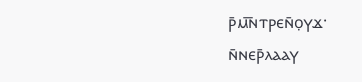ⲣ̄ⲙ︤ⲛ︥ⲧⲣⲉⲛ̄ⲟ̣ⲩϫ·
ⲛ̄ⲛⲉⲣ̄ⲗⲁⲁⲩ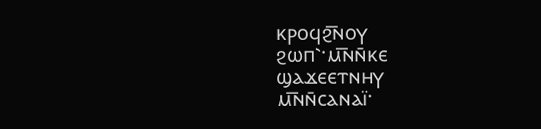ⲕⲣⲟϥϩ︤ⲛ︥ⲟⲩ
ϩⲱⲡ⳿·ⲙ︤ⲛ︥ⲛ̄ⲕⲉ
ϣⲁϫⲉⲉⲧⲛⲏⲩ
ⲙ︤ⲛ︥ⲛ̄ⲥⲁⲛⲁⲓ̈·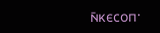ⲛ̄ⲕⲉⲥⲟⲡ·